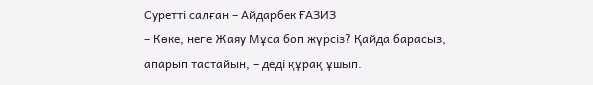Суретті салған – Айдарбек ҒАЗИЗ
– Көке, неге Жаяу Мұса боп жүрсіз? Қайда барасыз, апарып тастайын, – деді құрақ ұшып.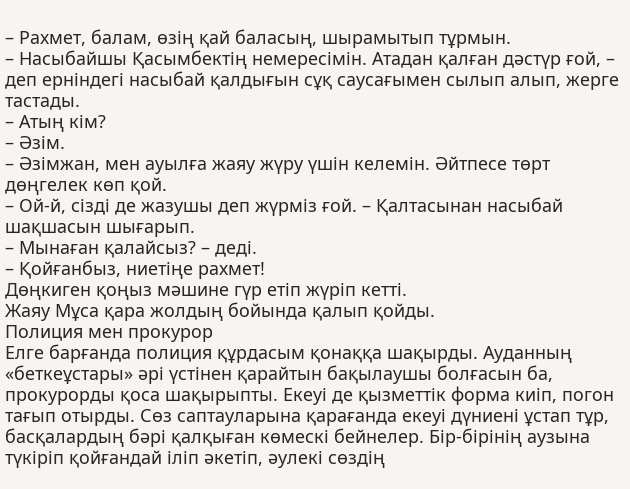– Рахмет, балам, өзің қай баласың, шырамытып тұрмын.
– Насыбайшы Қасымбектің немересімін. Атадан қалған дәстүр ғой, – деп ерніндегі насыбай қалдығын сұқ саусағымен сылып алып, жерге тастады.
– Атың кім?
– Әзім.
– Әзімжан, мен ауылға жаяу жүру үшін келемін. Әйтпесе төрт дөңгелек көп қой.
– Ой-й, сізді де жазушы деп жүрміз ғой. – Қалтасынан насыбай шақшасын шығарып.
– Мынаған қалайсыз? – деді.
– Қойғанбыз, ниетіңе рахмет!
Дөңкиген қоңыз мәшине гүр етіп жүріп кетті.
Жаяу Мұса қара жолдың бойында қалып қойды.
Полиция мен прокурор
Елге барғанда полиция құрдасым қонаққа шақырды. Ауданның «беткеұстары» әрі үстінен қарайтын бақылаушы болғасын ба, прокурорды қоса шақырыпты. Екеуі де қызметтік форма киіп, погон тағып отырды. Сөз саптауларына қарағанда екеуі дүниені ұстап тұр, басқалардың бәрі қалқыған көмескі бейнелер. Бір-бірінің аузына түкіріп қойғандай іліп әкетіп, әулекі сөздің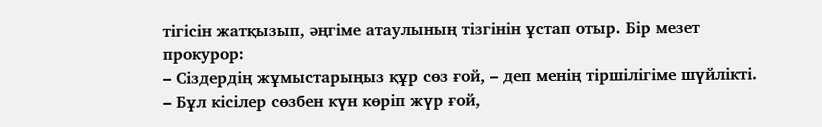тігісін жатқызып, әңгіме атаулының тізгінін ұстап отыр. Бір мезет прокурор:
– Сіздердің жұмыстарыңыз құр сөз ғой, – деп менің тіршілігіме шүйлікті.
– Бұл кісілер сөзбен күн көріп жүр ғой,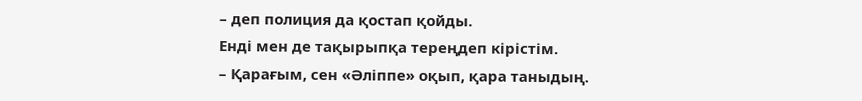– деп полиция да қостап қойды.
Енді мен де тақырыпқа тереңдеп кірістім.
– Қарағым, сен «Әліппе» оқып, қара таныдың.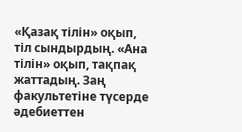«Қазақ тілін» оқып, тіл сындырдың. «Ана тілін» оқып, тақпақ жаттадың. Заң факультетіне түсерде әдебиеттен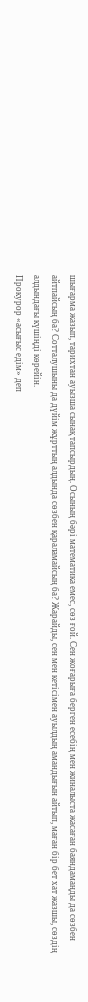шығарма жазып, тарихтан ауызша сынақ тапсырдың. Осының бәрі математика емес, сөз ғой. Сен жоғарыға берген есебің мен жиналыста жасаған баяндамаңды да сөзбен айтпайсың ба? Сотталушыны да дүйім жұрттың алдында сөзбен қараламайсың ба? Жарайды, сен мен кетісімен ауылдың амандығын айтып, маған бір бет хат жазшы, сөздің алдындағы күшіңді көрейін.
Прокурор «асығыс едім» деп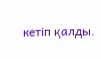кетіп қалды.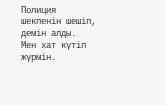Полиция шекпенін шешіп, демін алды.
Мен хат күтіп жүрмін.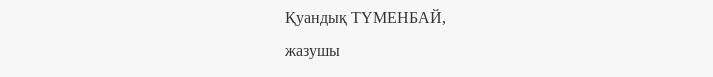Қуандық ТҮМЕНБАЙ,
жазушы